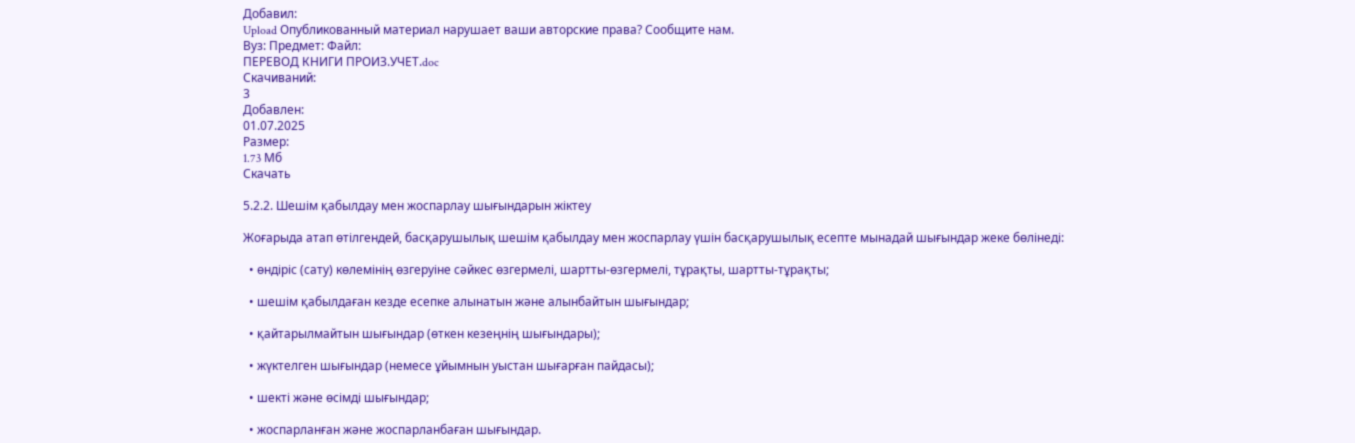Добавил:
Upload Опубликованный материал нарушает ваши авторские права? Сообщите нам.
Вуз: Предмет: Файл:
ПЕРЕВОД КНИГИ ПРОИЗ.УЧЕТ.doc
Скачиваний:
3
Добавлен:
01.07.2025
Размер:
1.73 Mб
Скачать

5.2.2. Шешім қабылдау мен жоспарлау шығындарын жіктеу

Жоғарыда атап өтілгендей, басқарушылық шешім қабылдау мен жоспарлау үшін басқарушылық есепте мынадай шығындар жеке бөлінеді:

  • өндіріс (сату) көлемінің өзгеруіне сәйкес өзгермелі, шартты-өзгермелі, тұрақты, шартты-тұрақты;

  • шешім қабылдаған кезде есепке алынатын және алынбайтын шығындар;

  • қайтарылмайтын шығындар (өткен кезеңнің шығындары);

  • жүктелген шығындар (немесе ұйымнын уыстан шығарған пайдасы);

  • шекті және өсімді шығындар;

  • жоспарланған және жоспарланбаған шығындар.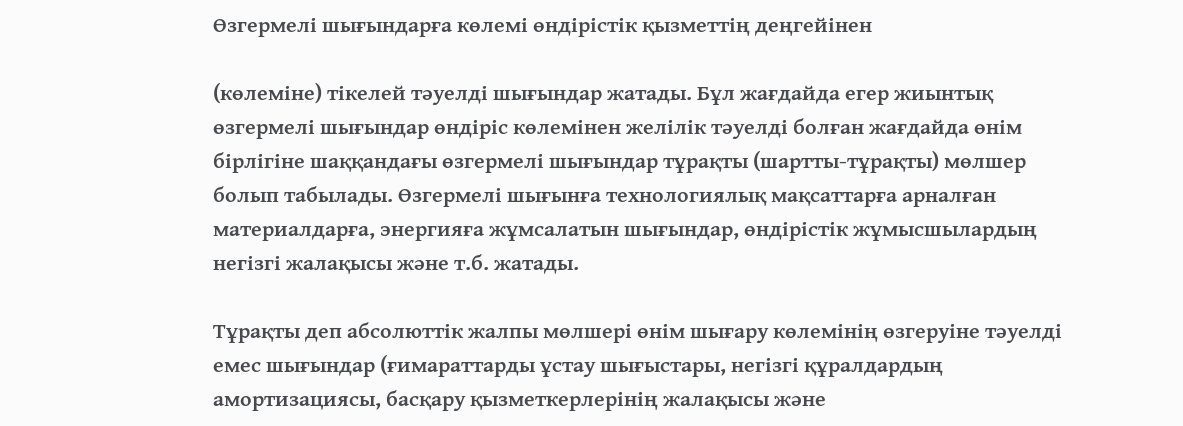Өзгермелі шығындарға көлемі өндірістік қызметтің деңгейінен

(көлеміне) тікелей тәуелді шығындар жатады. Бұл жағдайда егер жиынтық өзгермелі шығындар өндіріс көлемінен желілік тәуелді болған жағдайда өнім бірлігіне шаққандағы өзгермелі шығындар тұрақты (шартты-тұрақты) мөлшер болып табылады. Өзгермелі шығынға технологиялық мақсаттарға арналған материалдарға, энергияға жұмсалатын шығындар, өндірістік жұмысшылардың негізгі жалақысы және т.б. жатады.

Тұрақты деп абсолюттік жалпы мөлшері өнім шығару көлемінің өзгеруіне тәуелді емес шығындар (ғимараттарды ұстау шығыстары, негізгі құралдардың амортизациясы, басқару қызметкерлерінің жалақысы және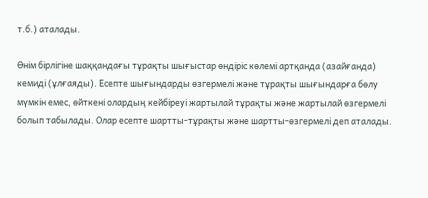т.б.) аталады.

Өнім бірлігіне шаққандағы тұрақты шығыстар өндіріс көлемі артқанда (азайғанда) кемиді (ұлғаяды). Есепте шығындарды өзгермелі және тұрақты шығындарға бөлу мүмкін емес, өйткені олардың кейбіреуі жартылай тұрақты және жартылай өзгермелі болып табылады. Олар есепте шартты-тұрақты және шартты-өзгермелі деп аталады.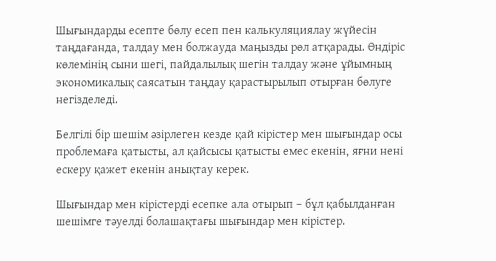Шығындарды есепте бөлу есеп пен калькуляциялау жүйесін таңдағанда, талдау мен болжауда маңызды рөл атқарады. Өндіріс көлемінің сыни шегі, пайдалылық шегін талдау және ұйымның экономикалық саясатын таңдау қарастырылып отырған бөлуге негізделеді.

Белгілі бір шешім әзірлеген кезде қай кірістер мен шығындар осы проблемаға қатысты, ал қайсысы қатысты емес екенін, яғни нені ескеру қажет екенін анықтау керек.

Шығындар мен кірістерді есепке ала отырып – бұл қабылданған шешімге тәуелді болашақтағы шығындар мен кірістер.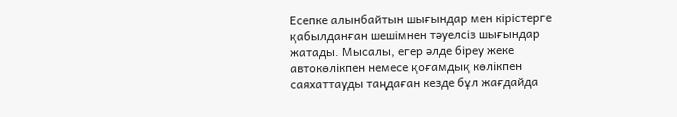Есепке алынбайтын шығындар мен кірістерге қабылданған шешімнен тәуелсіз шығындар жатады. Мысалы, егер әлде біреу жеке автокөлікпен немесе қоғамдық көлікпен саяхаттауды таңдаған кезде бұл жағдайда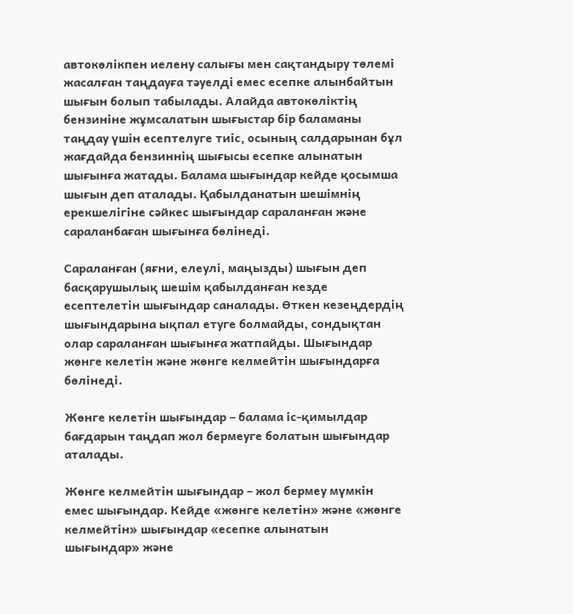автокөлікпен иелену салығы мен сақтандыру төлемі жасалған таңдауға тәуелді емес есепке алынбайтын шығын болып табылады. Алайда автокөліктің бензиніне жұмсалатын шығыстар бір баламаны таңдау үшін есептелуге тиіс, осының салдарынан бұл жағдайда бензиннің шығысы есепке алынатын шығынға жатады. Балама шығындар кейде қосымша шығын деп аталады. Қабылданатын шешімнің ерекшелігіне сәйкес шығындар сараланған және сараланбаған шығынға бөлінеді.

Сараланған (яғни, елеулі, маңызды) шығын деп басқарушылық шешім қабылданған кезде есептелетін шығындар саналады. Өткен кезеңдердің шығындарына ықпал етуге болмайды, сондықтан олар сараланған шығынға жатпайды. Шығындар жөнге келетін және жөнге келмейтін шығындарға бөлінеді.

Жөнге келетін шығындар – балама іс-қимылдар бағдарын таңдап жол бермеуге болатын шығындар аталады.

Жөнге келмейтін шығындар – жол бермеу мүмкін емес шығындар. Кейде «жөнге келетін» және «жөнге келмейтін» шығындар «есепке алынатын шығындар» және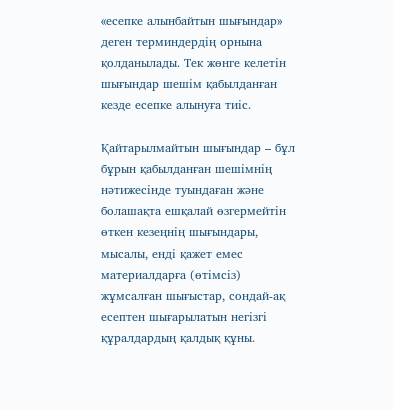«есепке алынбайтын шығындар» деген терминдердің орнына қолданылады. Тек жөнге келетін шығындар шешім қабылданған кезде есепке алынуға тиіс.

Қайтарылмайтын шығындар – бұл бұрын қабылданған шешімнің нәтижесінде туындаған және болашақта ешқалай өзгермейтін өткен кезеңнің шығындары, мысалы, енді қажет емес материалдарға (өтімсіз) жұмсалған шығыстар, сондай-ақ есептен шығарылатын негізгі құралдардың қалдық құны.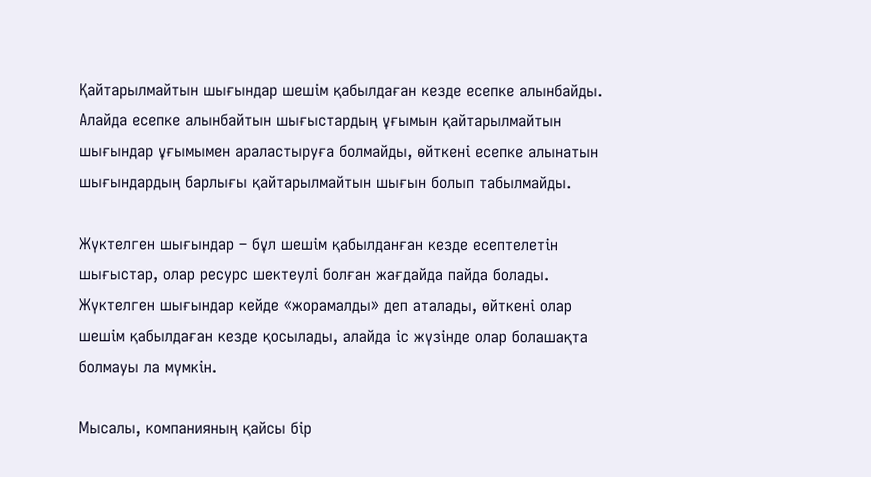Қайтарылмайтын шығындар шешім қабылдаған кезде есепке алынбайды. Алайда есепке алынбайтын шығыстардың ұғымын қайтарылмайтын шығындар ұғымымен араластыруға болмайды, өйткені есепке алынатын шығындардың барлығы қайтарылмайтын шығын болып табылмайды.

Жүктелген шығындар – бұл шешім қабылданған кезде есептелетін шығыстар, олар ресурс шектеулі болған жағдайда пайда болады. Жүктелген шығындар кейде «жорамалды» деп аталады, өйткені олар шешім қабылдаған кезде қосылады, алайда іс жүзінде олар болашақта болмауы ла мүмкін.

Мысалы, компанияның қайсы бір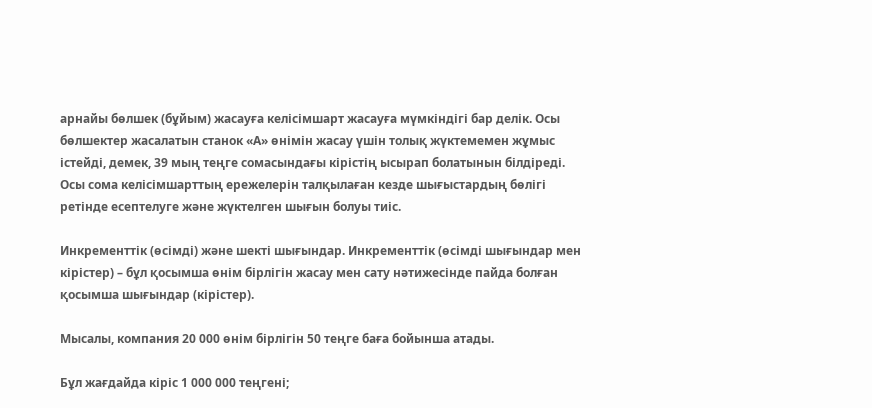арнайы бөлшек (бұйым) жасауға келісімшарт жасауға мүмкіндігі бар делік. Осы бөлшектер жасалатын станок «А» өнімін жасау үшін толық жүктемемен жұмыс істейді, демек, 39 мың теңге сомасындағы кірістің ысырап болатынын білдіреді. Осы сома келісімшарттың ережелерін талқылаған кезде шығыстардың бөлігі ретінде есептелуге және жүктелген шығын болуы тиіс.

Инкременттік (өсімді) және шекті шығындар. Инкременттік (өсімді шығындар мен кірістер) – бұл қосымша өнім бірлігін жасау мен сату нәтижесінде пайда болған қосымша шығындар (кірістер).

Мысалы, компания 20 000 өнім бірлігін 50 теңге баға бойынша атады.

Бұл жағдайда кіріс 1 000 000 теңгені;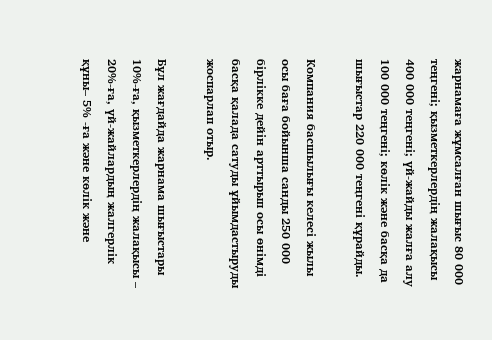жарнамаға жұмсалған шығыс 80 000 теңгені; қызметкерлердің жалақысы 400 000 теңгені; үй-жайды жалға алу 100 000 теңгені; көлік және басқа да шығыстар 220 000 теңгені құрайды.

Компания басшылығы келесі жылы осы баға бойынша санды 250 000 бірлікке дейін арттырып осы өнімді басқа қалада сатуды ұйымдастыруды жоспарлап отыр.

Бұл жағдайда жарнама шығыстары 10%-ға, қызметкерлердің жалақысы – 20%-ға, үй-жайлардың жалгерлік құны– 5% -ға және көлік және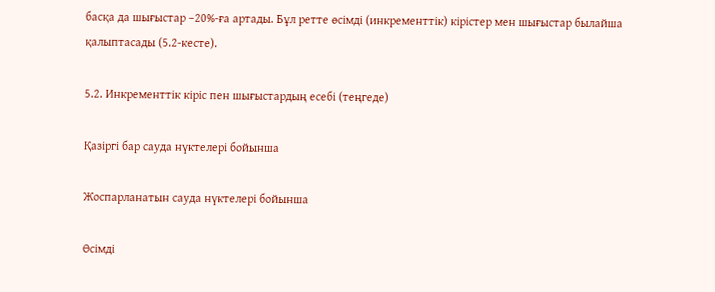басқа да шығыстар –20%-ға артады. Бұл ретте өсімді (инкременттік) кірістер мен шығыстар былайша қалыптасады (5.2-кесте).

5.2. Инкременттік кіріс пен шығыстардың есебі (теңгеде)

Қазіргі бар сауда нүктелері бойынша

Жоспарланатын сауда нүктелері бойынша

Өсімді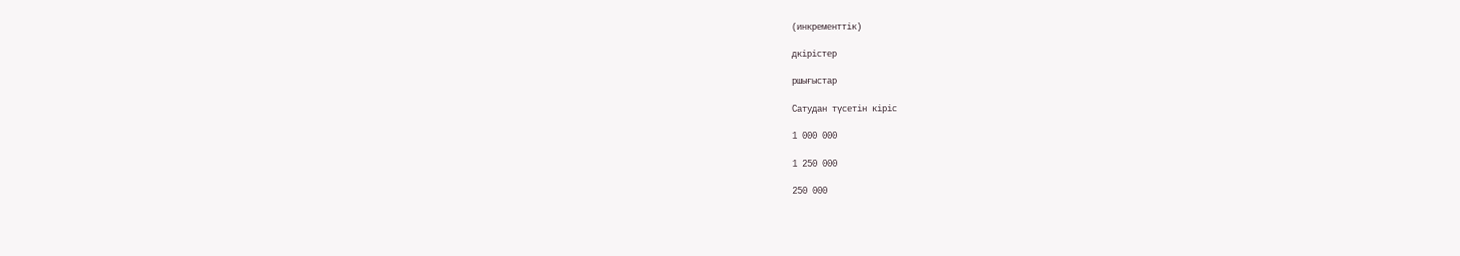(инкременттік)

дкірістер

ршығыстар

Сатудан түсетін кіріс

1 000 000

1 250 000

250 000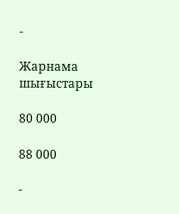-

Жарнама шығыстары

80 000

88 000

-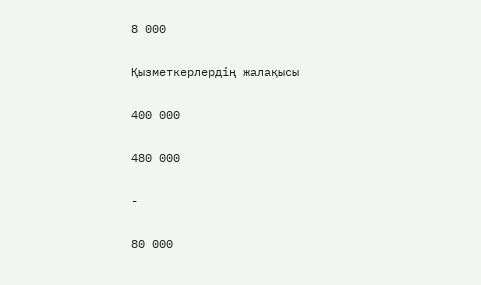8 000

Қызметкерлердің жалақысы

400 000

480 000

-

80 000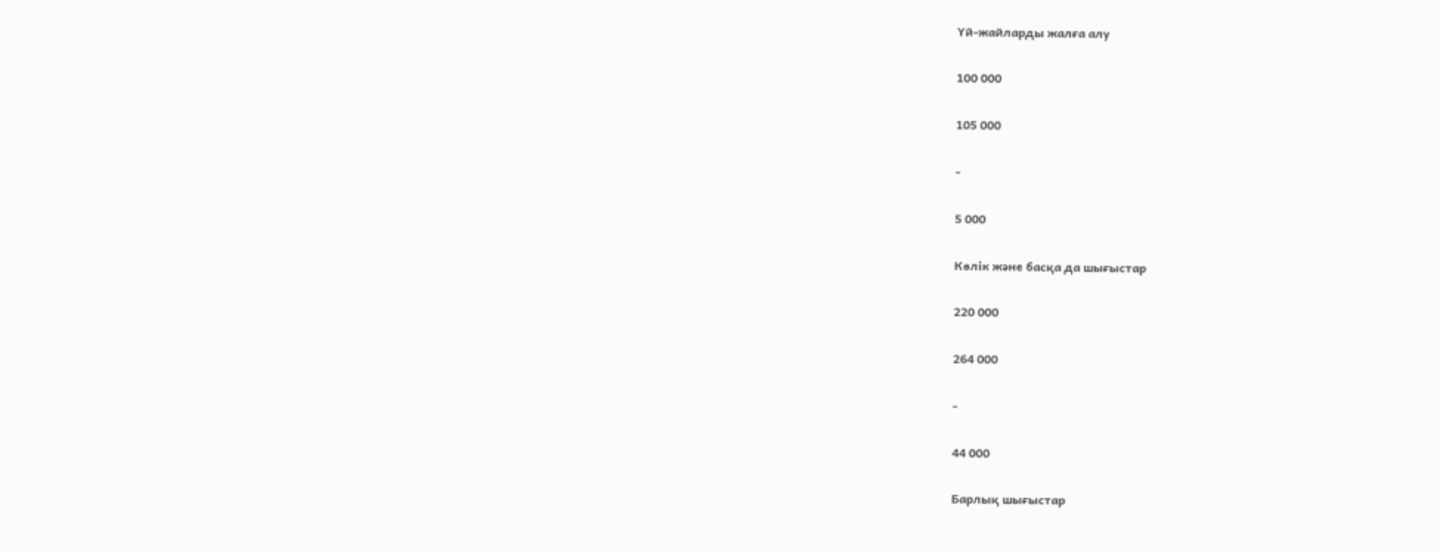Үй-жайларды жалға алу

100 000

105 000

-

5 000

Көлік және басқа да шығыстар

220 000

264 000

-

44 000

Барлық шығыстар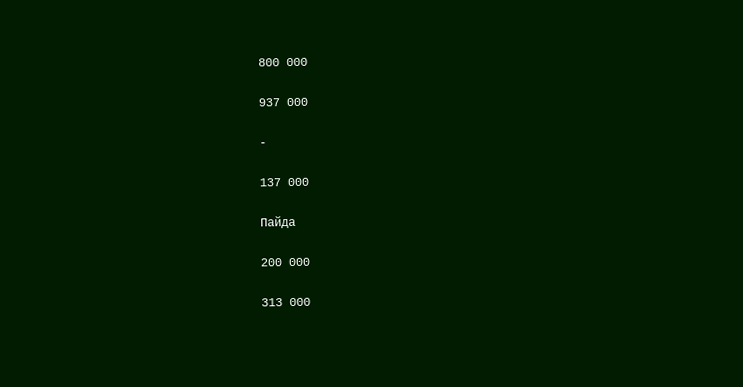800 000

937 000

-

137 000

Пайда

200 000

313 000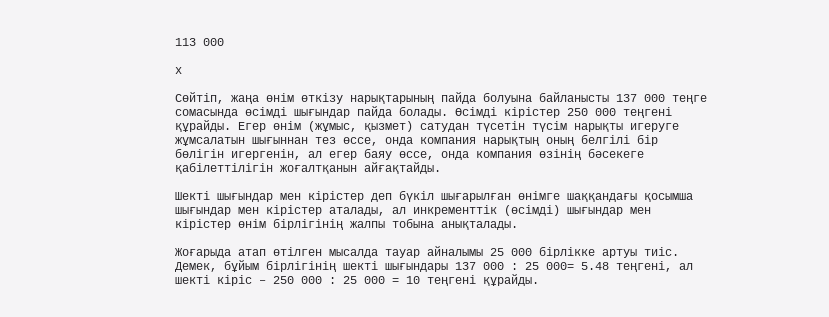113 000

х

Сөйтіп, жаңа өнім өткізу нарықтарының пайда болуына байланысты 137 000 теңге сомасында өсімді шығындар пайда болады. Өсімді кірістер 250 000 теңгені құрайды. Егер өнім (жұмыс, қызмет) сатудан түсетін түсім нарықты игеруге жұмсалатын шығыннан тез өссе, онда компания нарықтың оның белгілі бір бөлігін игергенін, ал егер баяу өссе, онда компания өзінің бәсекеге қабілеттілігін жоғалтқанын айғақтайды.

Шекті шығындар мен кірістер деп бүкіл шығарылған өнімге шаққандағы қосымша шығындар мен кірістер аталады, ал инкременттік (өсімді) шығындар мен кірістер өнім бірлігінің жалпы тобына анықталады.

Жоғарыда атап өтілген мысалда тауар айналымы 25 000 бірлікке артуы тиіс. Демек, бұйым бірлігінің шекті шығындары 137 000 : 25 000= 5.48 теңгені, ал шекті кіріс – 250 000 : 25 000 = 10 теңгені құрайды.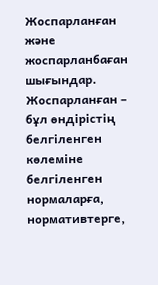Жоспарланған және жоспарланбаған шығындар. Жоспарланған – бұл өндірістің белгіленген көлеміне белгіленген нормаларға, нормативтерге,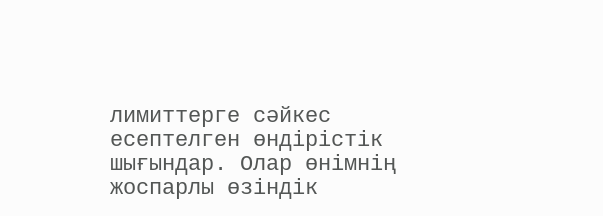лимиттерге сәйкес есептелген өндірістік шығындар. Олар өнімнің жоспарлы өзіндік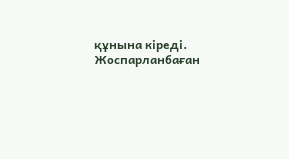құнына кіреді. Жоспарланбаған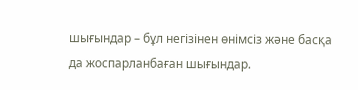шығындар – бұл негізінен өнімсіз және басқа да жоспарланбаған шығындар.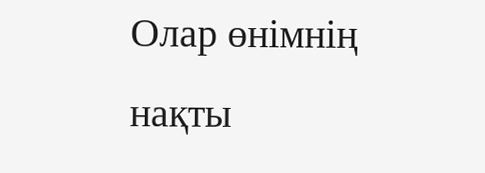Олар өнімнің нақты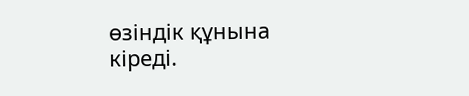өзіндік құнына кіреді.